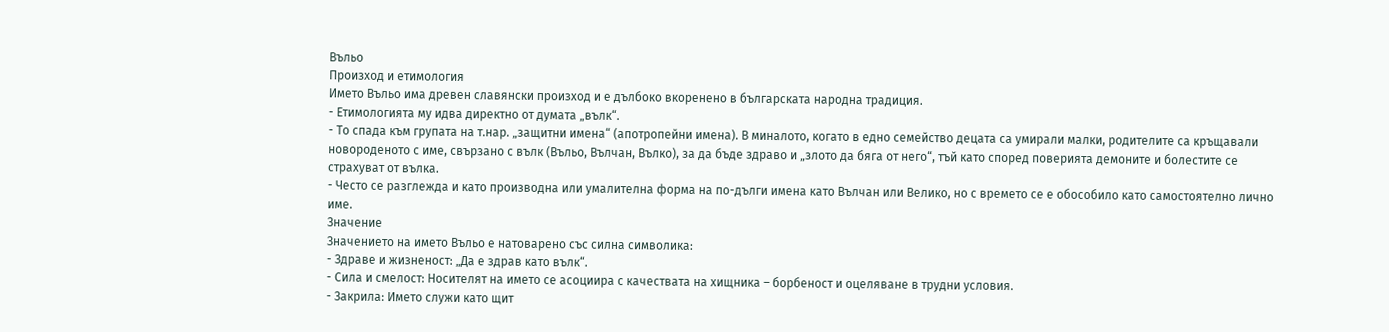Въльо
Произход и етимология
Името Въльо има древен славянски произход и е дълбоко вкоренено в българската народна традиция.
- Етимологията му идва директно от думата „вълк“.
- То спада към групата на т.нар. „защитни имена“ (апотропейни имена). В миналото, когато в едно семейство децата са умирали малки, родителите са кръщавали новороденото с име, свързано с вълк (Въльо, Вълчан, Вълко), за да бъде здраво и „злото да бяга от него“, тъй като според поверията демоните и болестите се страхуват от вълка.
- Често се разглежда и като производна или умалителна форма на по-дълги имена като Вълчан или Велико, но с времето се е обособило като самостоятелно лично име.
Значение
Значението на името Въльо е натоварено със силна символика:
- Здраве и жизненост: „Да е здрав като вълк“.
- Сила и смелост: Носителят на името се асоциира с качествата на хищника – борбеност и оцеляване в трудни условия.
- Закрила: Името служи като щит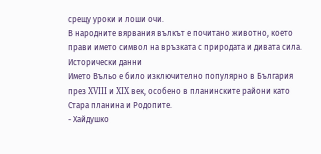срещу уроки и лоши очи.
В народните вярвания вълкът е почитано животно, което прави името символ на връзката с природата и дивата сила.
Исторически данни
Името Въльо е било изключително популярно в България през XVIII и XIX век, особено в планинските райони като Стара планина и Родопите.
- Хайдушко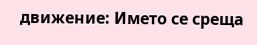движение: Името се среща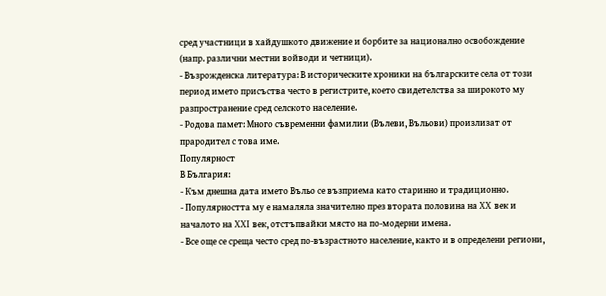сред участници в хайдушкото движение и борбите за национално освобождение (напр. различни местни войводи и четници).
- Възрожденска литература: В историческите хроники на българските села от този период името присъства често в регистрите, което свидетелства за широкото му разпространение сред селското население.
- Родова памет: Много съвременни фамилии (Вълеви, Въльови) произлизат от прародител с това име.
Популярност
В България:
- Към днешна дата името Въльо се възприема като старинно и традиционно.
- Популярността му е намаляла значително през втората половина на XX век и началото на XXI век, отстъпвайки място на по-модерни имена.
- Все още се среща често сред по-възрастното население, както и в определени региони,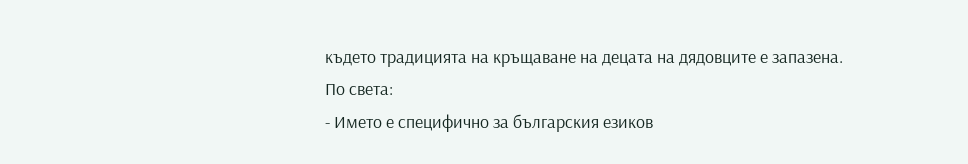където традицията на кръщаване на децата на дядовците е запазена.
По света:
- Името е специфично за българския езиков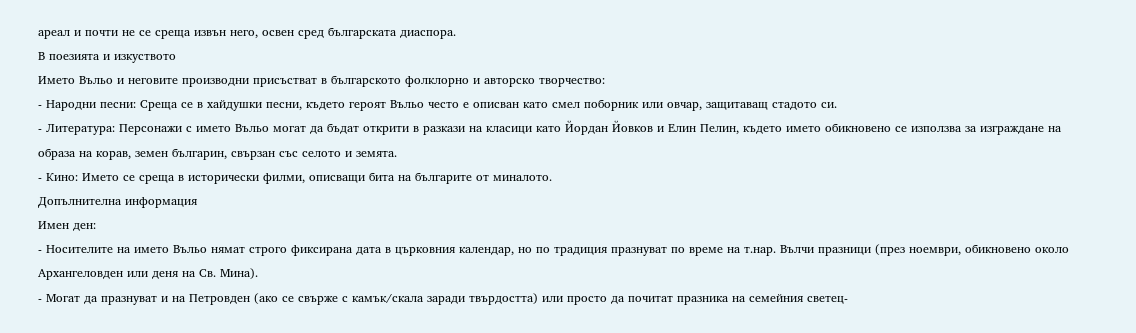ареал и почти не се среща извън него, освен сред българската диаспора.
В поезията и изкуството
Името Въльо и неговите производни присъстват в българското фолклорно и авторско творчество:
- Народни песни: Среща се в хайдушки песни, където героят Въльо често е описван като смел поборник или овчар, защитаващ стадото си.
- Литература: Персонажи с името Въльо могат да бъдат открити в разкази на класици като Йордан Йовков и Елин Пелин, където името обикновено се използва за изграждане на образа на корав, земен българин, свързан със селото и земята.
- Кино: Името се среща в исторически филми, описващи бита на българите от миналото.
Допълнителна информация
Имен ден:
- Носителите на името Въльо нямат строго фиксирана дата в църковния календар, но по традиция празнуват по време на т.нар. Вълчи празници (през ноември, обикновено около Архангеловден или деня на Св. Мина).
- Могат да празнуват и на Петровден (ако се свърже с камък/скала заради твърдостта) или просто да почитат празника на семейния светец-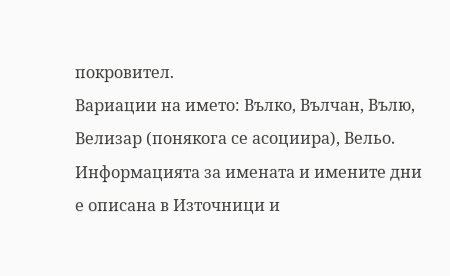покровител.
Вариации на името: Вълко, Вълчан, Вълю, Велизар (понякога се асоциира), Вельо.
Информацията за имената и имените дни е описана в Източници и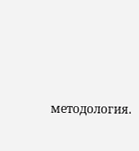методология.